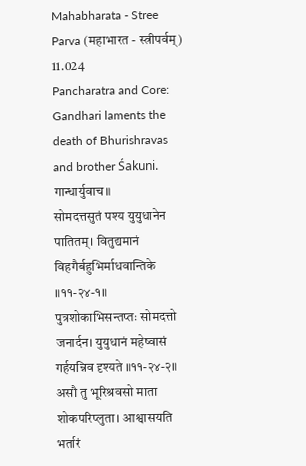Mahabharata - Stree Parva (महाभारत - स्त्रीपर्वम्)
11.024
Pancharatra and Core: Gandhari laments the death of Bhurishravas and brother Śakuni.
गान्धार्युवाच॥
सोमदत्तसुतं पश्य युयुधानेन पातितम्। वितुद्यमानं विहगैर्बहुभिर्माधवान्तिके ॥११-२४-१॥
पुत्रशोकाभिसन्तप्तः सोमदत्तो जनार्दन। युयुधानं महेष्वासं गर्हयन्निव दृश्यते ॥११-२४-२॥
असौ तु भूरिश्रवसो माता शोकपरिप्लुता। आश्वासयति भर्तारं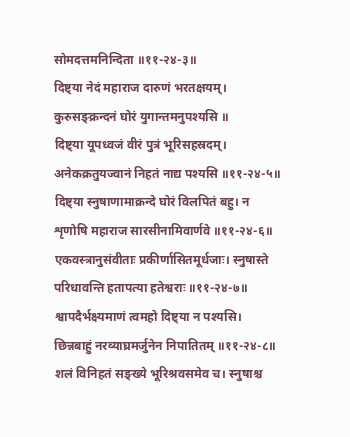सोमदत्तमनिन्दिता ॥११-२४-३॥
दिष्ट्या नेदं महाराज दारुणं भरतक्षयम्। कुरुसङ्क्रन्दनं घोरं युगान्तमनुपश्यसि ॥
दिष्ट्या यूपध्वजं वीरं पुत्रं भूरिसहस्रदम्। अनेकक्रतुयज्वानं निहतं नाद्य पश्यसि ॥११-२४-५॥
दिष्ट्या स्नुषाणामाक्रन्दे घोरं विलपितं बहु। न शृणोषि महाराज सारसीनामिवार्णवे ॥११-२४-६॥
एकवस्त्रानुसंवीताः प्रकीर्णासितमूर्धजाः। स्नुषास्ते परिधावन्ति हतापत्या हतेश्वराः ॥११-२४-७॥
श्वापदैर्भक्ष्यमाणं त्वमहो दिष्ट्या न पश्यसि। छिन्नबाहुं नरव्याघ्रमर्जुनेन निपातितम् ॥११-२४-८॥
शलं विनिहतं सङ्ख्ये भूरिश्रवसमेव च। स्नुषाश्च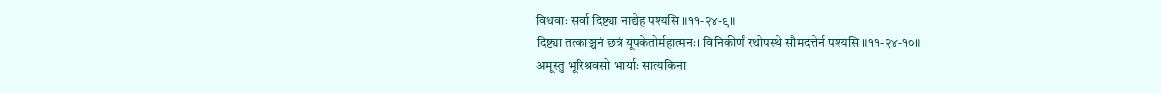विधवाः सर्वा दिष्ट्या नाद्येह पश्यसि ॥११-२४-९॥
दिष्ट्या तत्काञ्चनं छत्रं यूपकेतोर्महात्मनः। विनिकीर्णं रथोपस्थे सौमदत्तेर्न पश्यसि ॥११-२४-१०॥
अमूस्तु भूरिश्रवसो भार्याः सात्यकिना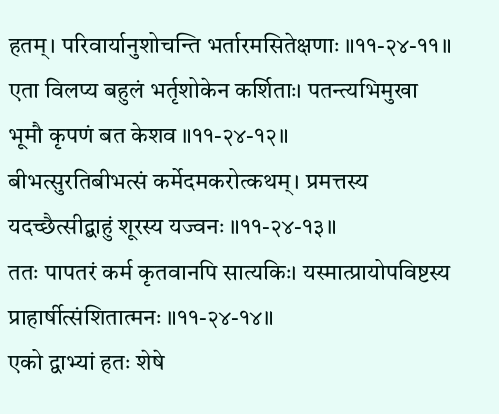हतम्। परिवार्यानुशोचन्ति भर्तारमसितेक्षणाः ॥११-२४-११॥
एता विलप्य बहुलं भर्तृशोकेन कर्शिताः। पतन्त्यभिमुखा भूमौ कृपणं बत केशव ॥११-२४-१२॥
बीभत्सुरतिबीभत्सं कर्मेदमकरोत्कथम्। प्रमत्तस्य यदच्छैत्सीद्बाहुं शूरस्य यज्वनः ॥११-२४-१३॥
ततः पापतरं कर्म कृतवानपि सात्यकिः। यस्मात्प्रायोपविष्टस्य प्राहार्षीत्संशितात्मनः ॥११-२४-१४॥
एको द्वाभ्यां हतः शेषे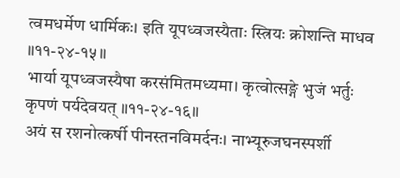त्वमधर्मेण धार्मिकः। इति यूपध्वजस्यैताः स्त्रियः क्रोशन्ति माधव ॥११-२४-१५॥
भार्या यूपध्वजस्यैषा करसंमितमध्यमा। कृत्वोत्सङ्गे भुजं भर्तुः कृपणं पर्यदेवयत् ॥११-२४-१६॥
अयं स रशनोत्कर्षी पीनस्तनविमर्दनः। नाभ्यूरुजघनस्पर्शी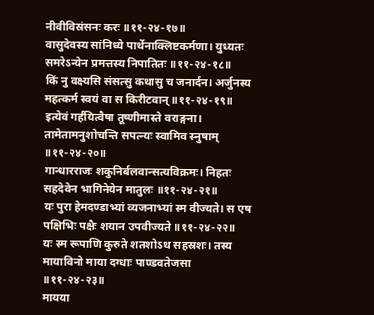नीवीविस्रंसनः करः ॥११-२४-१७॥
वासुदेवस्य सांनिध्ये पार्थेनाक्लिष्टकर्मणा। युध्यतः समरेऽन्येन प्रमत्तस्य निपातितः ॥११-२४-१८॥
किं नु वक्ष्यसि संसत्सु कथासु च जनार्दन। अर्जुनस्य महत्कर्म स्वयं वा स किरीटवान् ॥११-२४-१९॥
इत्येवं गर्हयित्वैषा तूष्णीमास्ते वराङ्गना। तामेतामनुशोचन्ति सपत्न्यः स्वामिव स्नुषाम् ॥११-२४-२०॥
गान्धारराजः शकुनिर्बलवान्सत्यविक्रमः। निहतः सहदेवेन भागिनेयेन मातुलः ॥११-२४-२१॥
यः पुरा हेमदण्डाभ्यां व्यजनाभ्यां स्म वीज्यते। स एष पक्षिभिः पक्षैः शयान उपवीज्यते ॥११-२४-२२॥
यः स्म रूपाणि कुरुते शतशोऽथ सहस्रशः। तस्य मायाविनो माया दग्धाः पाण्डवतेजसा ॥११-२४-२३॥
मायया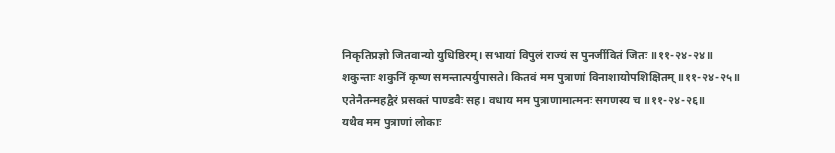निकृतिप्रज्ञो जितवान्यो युधिष्ठिरम्। सभायां विपुलं राज्यं स पुनर्जीवितं जितः ॥११-२४-२४॥
शकुन्ताः शकुनिं कृष्ण समन्तात्पर्युपासते। कितवं मम पुत्राणां विनाशायोपशिक्षितम् ॥११-२४-२५॥
एतेनैतन्महद्वैरं प्रसक्तं पाण्डवैः सह। वधाय मम पुत्राणामात्मनः सगणस्य च ॥११-२४-२६॥
यथैव मम पुत्राणां लोकाः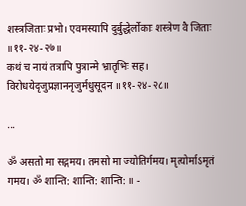शस्त्रजिताः प्रभो। एवमस्यापि दुर्बुद्धेर्लोकाः शस्त्रेण वै जिताः ॥११-२४-२७॥
कथं च नायं तत्रापि पुत्रान्मे भ्रातृभिः सह। विरोधयेदृजुप्रज्ञाननृजुर्मधुसूदन ॥११-२४-२८॥

...

ॐ असतो मा सद्गमय। तमसो मा ज्योतिर्गमय। मृत्योर्माऽमृतं गमय। ॐ शान्ति: शान्ति: शान्ति: ॥ -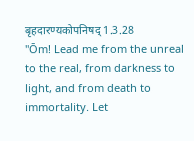बृहदारण्यकोपनिषद् 1.3.28
"Ōm! Lead me from the unreal to the real, from darkness to light, and from death to immortality. Let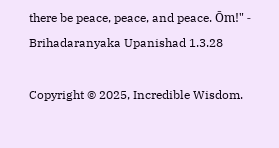there be peace, peace, and peace. Ōm!" - Brihadaranyaka Upanishad 1.3.28

Copyright © 2025, Incredible Wisdom.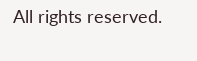All rights reserved.